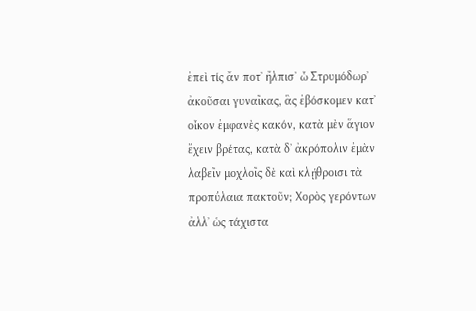ἐπεὶ τίς ἄν ποτʼ ἤλπισʼ ὦ Στρυμόδωρʼ ἀκοῦσαι γυναῖκας, ἃς ἐβόσκομεν κατʼ οἶκον ἐμφανὲς κακόν, κατὰ μὲν ἅγιον ἔχειν βρέτας, κατὰ δʼ ἀκρόπολιν ἐμὰν λαβεῖν μοχλοῖς δὲ καὶ κλῄθροισι τὰ προπύλαια πακτοῦν; Χορὸς γερόντων ἀλλʼ ὡς τάχιστα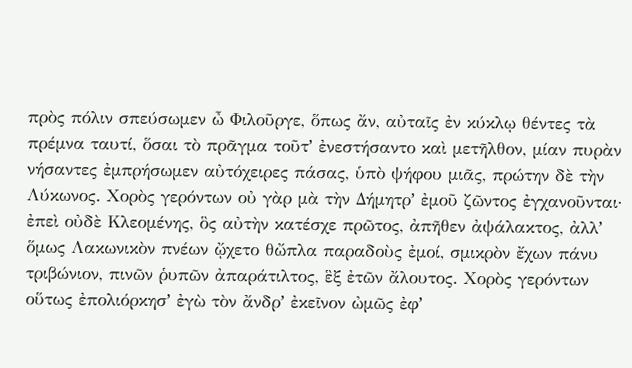πρὸς πόλιν σπεύσωμεν ὦ Φιλοῦργε, ὅπως ἄν, αὐταῖς ἐν κύκλῳ θέντες τὰ πρέμνα ταυτί, ὅσαι τὸ πρᾶγμα τοῦτʼ ἐνεστήσαντο καὶ μετῆλθον, μίαν πυρὰν νήσαντες ἐμπρήσωμεν αὐτόχειρες πάσας, ὑπὸ ψήφου μιᾶς, πρώτην δὲ τὴν Λύκωνος. Χορὸς γερόντων οὐ γὰρ μὰ τὴν Δήμητρʼ ἐμοῦ ζῶντος ἐγχανοῦνται· ἐπεὶ οὐδὲ Κλεομένης, ὃς αὐτὴν κατέσχε πρῶτος, ἀπῆθεν ἀψάλακτος, ἀλλʼ ὅμως Λακωνικὸν πνέων ᾤχετο θὤπλα παραδοὺς ἐμοί, σμικρὸν ἔχων πάνυ τριβώνιον, πινῶν ῥυπῶν ἀπαράτιλτος, ἓξ ἐτῶν ἄλουτος. Χορὸς γερόντων οὕτως ἐπολιόρκησʼ ἐγὼ τὸν ἄνδρʼ ἐκεῖνον ὠμῶς ἐφʼ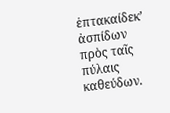ἑπτακαίδεκʼ ἀσπίδων πρὸς ταῖς πύλαις καθεύδων.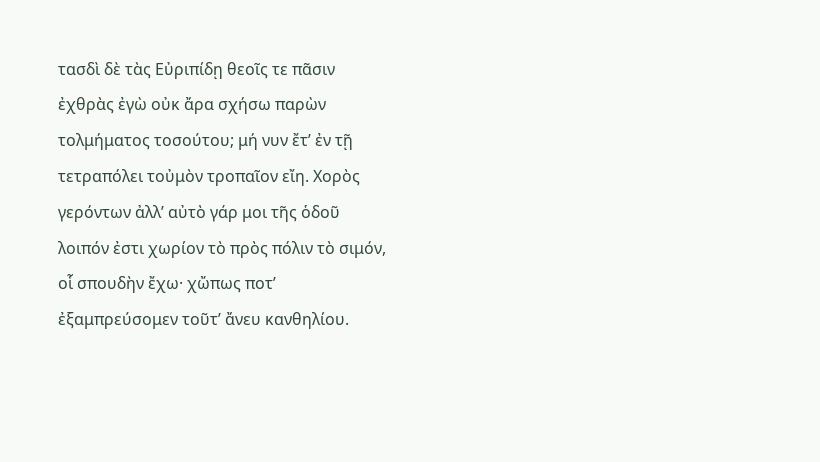τασδὶ δὲ τὰς Εὐριπίδῃ θεοῖς τε πᾶσιν ἐχθρὰς ἐγὼ οὐκ ἄρα σχήσω παρὼν τολμήματος τοσούτου; μή νυν ἔτʼ ἐν τῇ τετραπόλει τοὐμὸν τροπαῖον εἴη. Χορὸς γερόντων ἀλλʼ αὐτὸ γάρ μοι τῆς ὁδοῦ λοιπόν ἐστι χωρίον τὸ πρὸς πόλιν τὸ σιμόν, οἷ σπουδὴν ἔχω· χὤπως ποτʼ ἐξαμπρεύσομεν τοῦτʼ ἄνευ κανθηλίου.